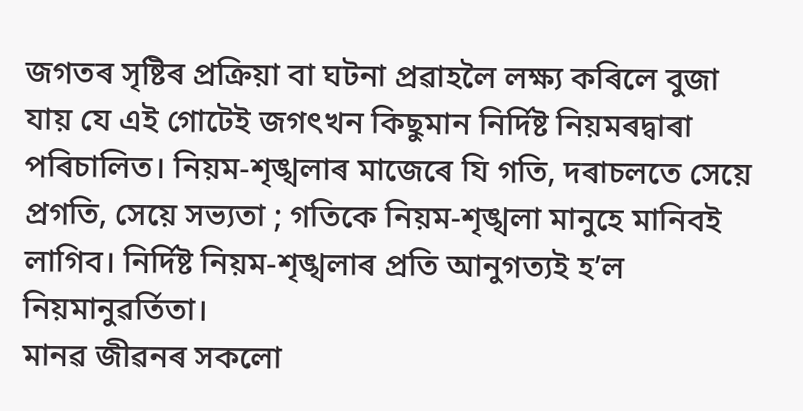জগতৰ সৃষ্টিৰ প্ৰক্ৰিয়া বা ঘটনা প্ৰৱাহলৈ লক্ষ্য কৰিলে বুজা যায় যে এই গোটেই জগৎখন কিছুমান নির্দিষ্ট নিয়মৰদ্বাৰা পৰিচালিত। নিয়ম-শৃঙ্খলাৰ মাজেৰে যি গতি, দৰাচলতে সেয়ে প্রগতি, সেয়ে সভ্যতা ; গতিকে নিয়ম-শৃঙ্খলা মানুহে মানিবই লাগিব। নিৰ্দিষ্ট নিয়ম-শৃঙ্খলাৰ প্ৰতি আনুগত্যই হ’ল নিয়মানুৱৰ্তিতা।
মানৱ জীৱনৰ সকলো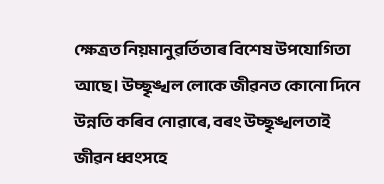ক্ষেত্ৰত নিয়মানুৱৰ্তিতাৰ বিশেষ উপযোগিতা আছে। উচ্ছৃঙ্খল লোকে জীৱনত কোনো দিনে উন্নতি কৰিব নোৱাৰে, বৰং উচ্ছৃঙ্খলতাই জীৱন ধ্বংসহে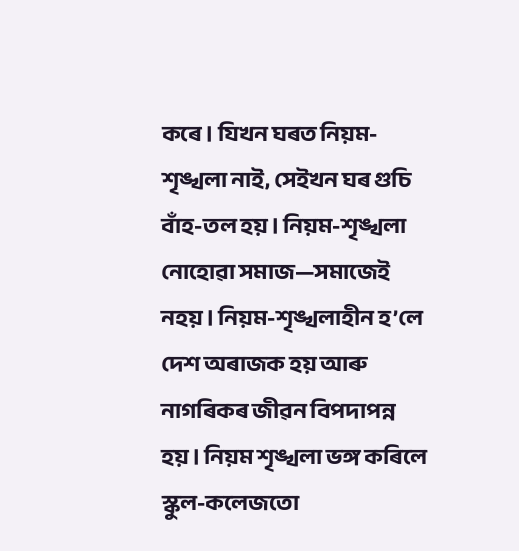কৰে। যিখন ঘৰত নিয়ম-শৃঙ্খলা নাই, সেইখন ঘৰ গুচি বাঁহ-তল হয়। নিয়ম-শৃঙ্খলা নোহোৱা সমাজ—সমাজেই নহয়। নিয়ম-শৃঙ্খলাহীন হ’লে দেশ অৰাজক হয় আৰু নাগৰিকৰ জীৱন বিপদাপন্ন হয়। নিয়ম শৃঙ্খলা ভঙ্গ কৰিলে স্কুল-কলেজতো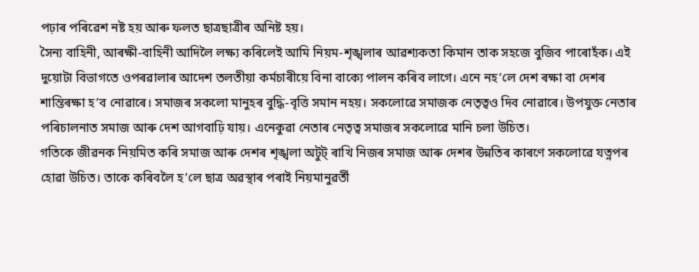পঢ়াৰ পৰিৱেশ নষ্ট হয় আৰু ফলত ছাত্ৰছাত্ৰীৰ অনিষ্ট হয়।
সৈন্য বাহিনী, আৰক্ষী-বাহিনী আদিলৈ লক্ষ্য কৰিলেই আমি নিয়ম-শৃঙ্খলাৰ আৱশ্যকতা কিমান তাক সহজে বুজিব পাৰোহঁক। এই দুয়োটা বিভাগতে ওপৰৱালাৰ আদেশ তলতীয়া কৰ্মচাৰীয়ে বিনা বাক্যে পালন কৰিব লাগে। এনে নহ’লে দেশ ৰক্ষা বা দেশৰ শান্তিৰক্ষা হ’ব নোৱাৰে। সমাজৰ সকলো মানুহৰ বুদ্ধি-বৃত্তি সমান নহয়। সকলোৱে সমাজক নেতৃত্বও দিব নোৱাৰে। উপযুক্ত নেতাৰ পৰিচালনাত সমাজ আৰু দেশ আগবাঢ়ি যায়। এনেকুৱা নেতাৰ নেতৃত্ব সমাজৰ সকলোৱে মানি চলা উচিত।
গতিকে জীৱনক নিয়মিত কৰি সমাজ আৰু দেশৰ শৃঙ্খলা অটুট্ ৰাখি নিজৰ সমাজ আৰু দেশৰ উন্নতিৰ কাৰণে সকলোৱে যত্নপৰ হোৱা উচিত। তাকে কৰিবলৈ হ’লে ছাত্র অৱস্থাৰ পৰাই নিয়মানুৱৰ্তী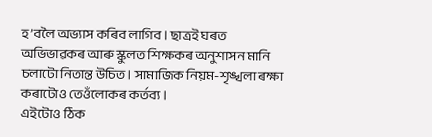হ’বলৈ অভ্যাস কৰিব লাগিব। ছাত্ৰই ঘৰত অভিভাৱকৰ আৰু স্কুলত শিক্ষকৰ অনুশাসন মানি চলাটো নিতান্ত উচিত। সামাজিক নিয়ম-শৃঙ্খলা ৰক্ষা কৰাটোও তেওঁলোকৰ কৰ্তব্য।
এইটোও ঠিক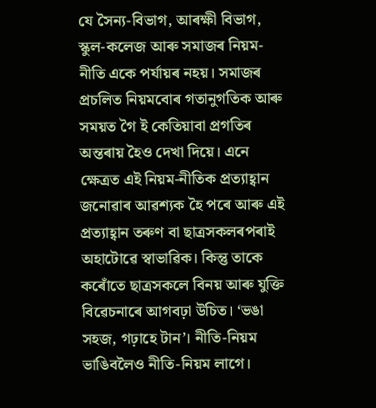যে সৈন্য-বিভাগ, আৰক্ষী বিভাগ, স্কুল-কলেজ আৰু সমাজৰ নিয়ম-নীতি একে পৰ্যায়ৰ নহয়। সমাজৰ প্ৰচলিত নিয়মবোৰ গতানুগতিক আৰু সময়ত গৈ ই কেতিয়াবা প্ৰগতিৰ অন্তৰায় হৈও দেখা দিয়ে। এনে ক্ষেত্ৰত এই নিয়ম-নীতিক প্ৰত্যাহ্বান জনোৱাৰ আৱশ্যক হৈ পৰে আৰু এই প্ৰত্যাহ্বান তৰুণ বা ছাত্ৰসকলৰপৰাই অহাটোৱে স্বাভাৱিক। কিন্তু তাকে কৰোঁতে ছাত্ৰসকলে বিনয় আৰু যুক্তি বিৱেচনাৰে আগবঢ়া উচিত। ‘ভঙা সহজ, গঢ়াহে টান’। নীতি-নিয়ম ভাঙিবলৈও নীতি-নিয়ম লাগে।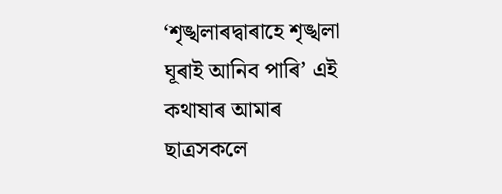‘শৃঙ্খলাৰদ্বাৰাহে শৃঙ্খলা ঘূৰাই আনিব পাৰি’ এই কথাষাৰ আমাৰ ছাত্ৰসকলে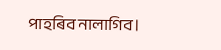পাহৰিব নালাগিব।